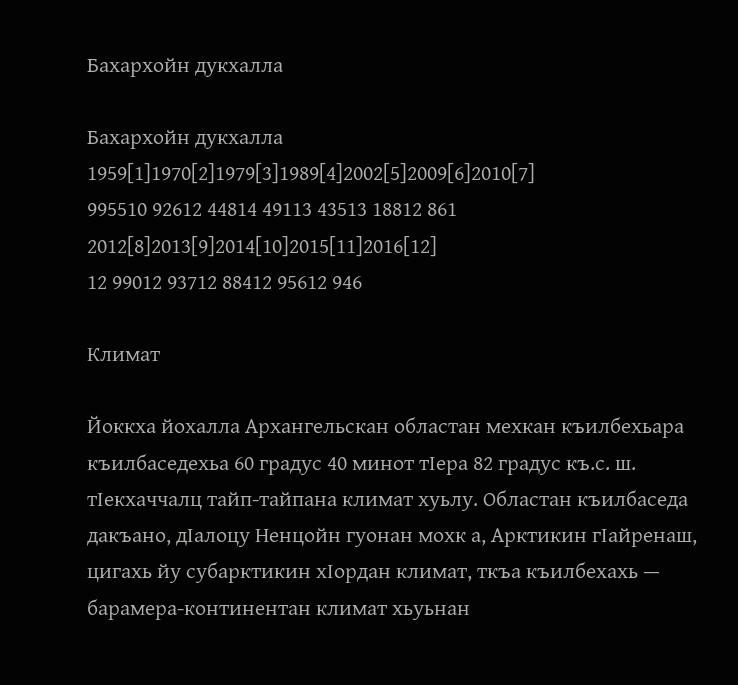Бахархойн дукхалла

Бахархойн дукхалла
1959[1]1970[2]1979[3]1989[4]2002[5]2009[6]2010[7]
995510 92612 44814 49113 43513 18812 861
2012[8]2013[9]2014[10]2015[11]2016[12]
12 99012 93712 88412 95612 946

Климат

Йоккха йохалла Архангельскан областан мехкан къилбехьара къилбаседехьа 60 градус 40 минот тӀера 82 градус къ.с. ш. тӀекхаччалц тайп-тайпана климат хуьлу. Областан къилбаседа дакъано, дӀалоцу Ненцойн гуонан мохк а, Арктикин гӀайренаш, цигахь йу субарктикин хӀордан климат, ткъа къилбехахь — барамера-континентан климат хьуьнан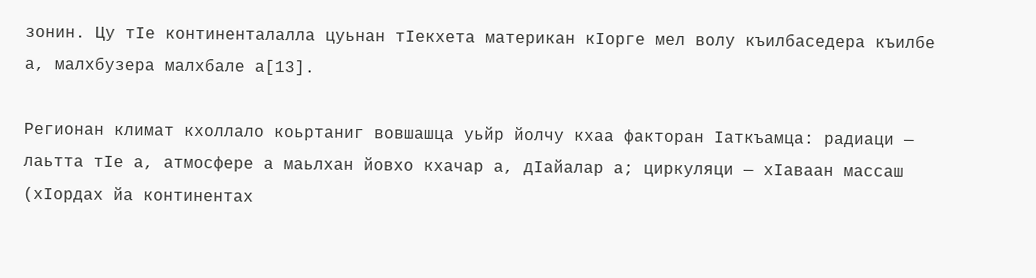зонин. Цу тӀе континенталалла цуьнан тӀекхета материкан кӀорге мел волу къилбаседера къилбе а, малхбузера малхбале а[13].

Регионан климат кхоллало коьртаниг вовшашца уьйр йолчу кхаа факторан Ӏаткъамца: радиаци — лаьтта тӀе а, атмосфере а маьлхан йовхо кхачар а, дӀайалар а; циркуляци — хӀаваан массаш (хӀордах йа континентах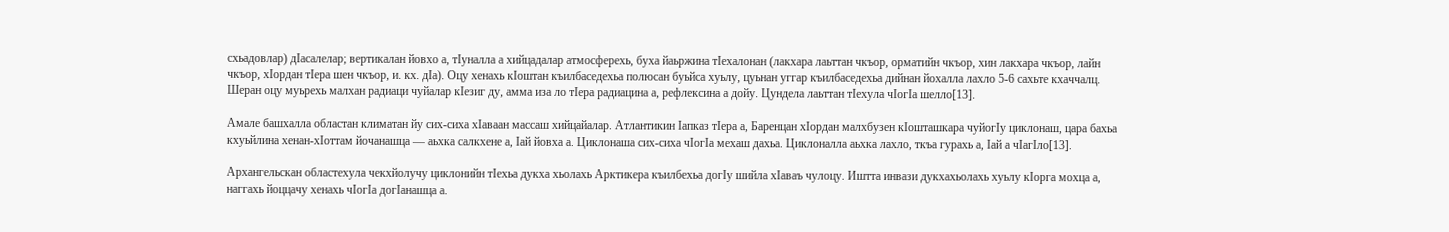схьадовлар) дӀасалелар; вертикалан йовхо а, тӀуналла а хийцадалар атмосферехь, буха йаьржина тӀехалонан (лакхара лаьттан чкъор, орматийн чкъор, хин лакхара чкъор, лайн чкъор, хӀордан тӀера шен чкъор, и. кх. дӀа). Оцу хенахь кӀоштан къилбаседехьа полюсан буьйса хуьлу, цуьнан уггар къилбаседехьа дийнан йохалла лахло 5-6 сахьте кхаччалц. Шеран оцу муьрехь малхан радиаци чуйалар кӀезиг ду, амма иза ло тӀера радиацина а, рефлексина а дойу. Цундела лаьттан тӀехула чӀогӀа шелло[13].

Амале башхалла областан климатан йу сих-сиха хӀаваан массаш хийцайалар. Атлантикин Ӏапказ тӀера а, Баренцан хӀордан малхбузен кӀошташкара чуйогӀу циклонаш, цара бахьа кхуьйлина хенан-хӀоттам йочанашца — аьхка салкхене а, Ӏай йовха а. Циклонаша сих-сиха чӀогӀа мехаш дахьа. Циклоналла аьхка лахло, ткъа гурахь а, Ӏай а чӀагӀло[13].

Архангельскан областехула чекхйолучу циклонийн тӀехьа дукха хьолахь Арктикера къилбехьа догӀу шийла хӀаваъ чулоцу. Иштта инвази дукхахьолахь хуьлу кӀорга мохца а, наггахь йоццачу хенахь чӀогӀа догӀанашца а.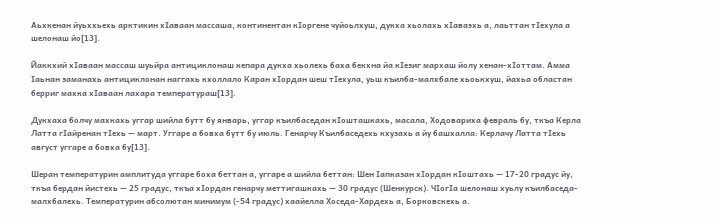Аьхкенан йуьххьехь арктикин хӀаваан массаша, континентан кӀоргене чуйоьлхуш, дукха хьолахь хӀаваэхь а, лаьттан тӀехула а шелонаш йо[13].

Йаккхий хӀаваан массаш шуьйра антициклонаш кепара дукха хьолехь баха бекхна йа кӀезиг мархаш йолу хенан-хӀоттам. Амма Ӏаьнан заманахь антициклонан наггахь кхоллало Каран хӀордан шеш тӀехула, уьш къилба-малхбале хьоькхуш, йахьа областан берриг махка хӀаваан лахара температураш[13].

Дукхаха болчу махкахь уггар шийла бутт бу январь, уггар къилбаседан кӀошташкахь, масала, Ходовариха февраль бу, ткъа Керла Латта гӀайренан тӀехь — март. Уггаре а бовха бутт бу июль. Генарчу Къилбаседехь кхузахь а йу башхалла: Керлачу Латта тӀехь август уггаре а бовха бу[13].

Шеран температурин амплитуда уггаре боха беттан а, уггаре а шийла беттан: Шен Ӏапказан хӀордан кӀоштахь — 17-20 градус йу, ткъа бердан йистехь — 25 градус, ткъа хӀордан генарчу меттигашкахь — 30 градус (Шенкурск). ЧӀогӀа шелонаш хуьлу къилбаседа-малхбалехь. Температурин абсолютан минимум (-54 градус) хаайелла Хоседа-Хардехь а, Борковскехь а.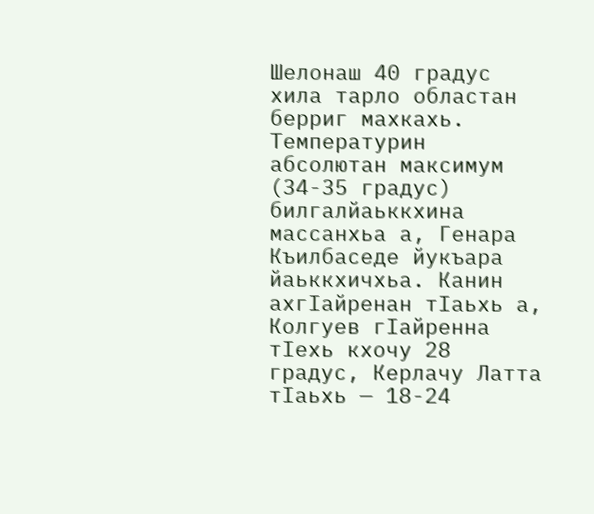Шелонаш 40 градус хила тарло областан берриг махкахь. Температурин абсолютан максимум (34-35 градус) билгалйаьккхина массанхьа а, Генара Къилбаседе йукъара йаьккхичхьа. Канин ахгӀайренан тӀаьхь а, Колгуев гӀайренна тӀехь кхочу 28 градус, Керлачу Латта тӀаьхь — 18-24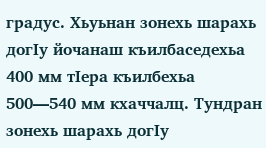градус. Хьуьнан зонехь шарахь догӀу йочанаш къилбаседехьа 400 мм тӀера къилбехьа 500—540 мм кхаччалц. Тундран зонехь шарахь догӀу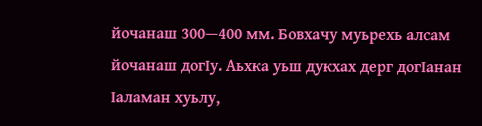йочанаш 300—400 мм. Бовхачу муьрехь алсам йочанаш догӀу. Аьхка уьш дукхах дерг догӀанан Ӏаламан хуьлу,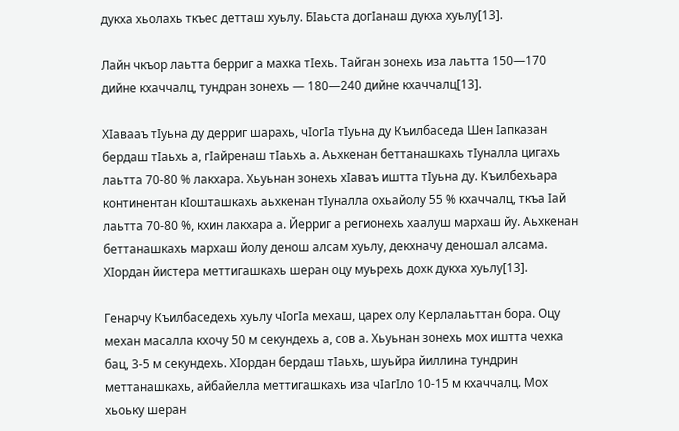дукха хьолахь ткъес детташ хуьлу. БӀаьста догӀанаш дукха хуьлу[13].

Лайн чкъор лаьтта берриг а махка тӀехь. Тайган зонехь иза лаьтта 150—170 дийне кхаччалц, тундран зонехь — 180—240 дийне кхаччалц[13].

ХӀавааъ тӀуьна ду дерриг шарахь, чӀогӀа тӀуьна ду Къилбаседа Шен Ӏапказан бердаш тӀаьхь а, гӀайренаш тӀаьхь а. Аьхкенан беттанашкахь тӀуналла цигахь лаьтта 70-80 % лакхара. Хьуьнан зонехь хӀаваъ иштта тӀуьна ду. Къилбехьара континентан кӀошташкахь аьхкенан тӀуналла охьайолу 55 % кхаччалц, ткъа Ӏай лаьтта 70-80 %, кхин лакхара а. Йерриг а регионехь хаалуш мархаш йу. Аьхкенан беттанашкахь мархаш йолу денош алсам хуьлу, декхначу деношал алсама. ХӀордан йистера меттигашкахь шеран оцу муьрехь дохк дукха хуьлу[13].

Генарчу Къилбаседехь хуьлу чӀогӀа мехаш, царех олу Керлалаьттан бора. Оцу механ масалла кхочу 50 м секундехь а, сов а. Хьуьнан зонехь мох иштта чехка бац, 3-5 м секундехь. ХӀордан бердаш тӀаьхь, шуьйра йиллина тундрин меттанашкахь, айбайелла меттигашкахь иза чӀагӀло 10-15 м кхаччалц. Мох хьоьку шеран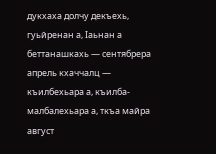дукхаха долчу декъехь, гуьйренан а, Ӏаьнан а беттанашкахь — сентябрера апрель кхаччалц — къилбехьара а, къилба-малбалехьара а, ткъа майра август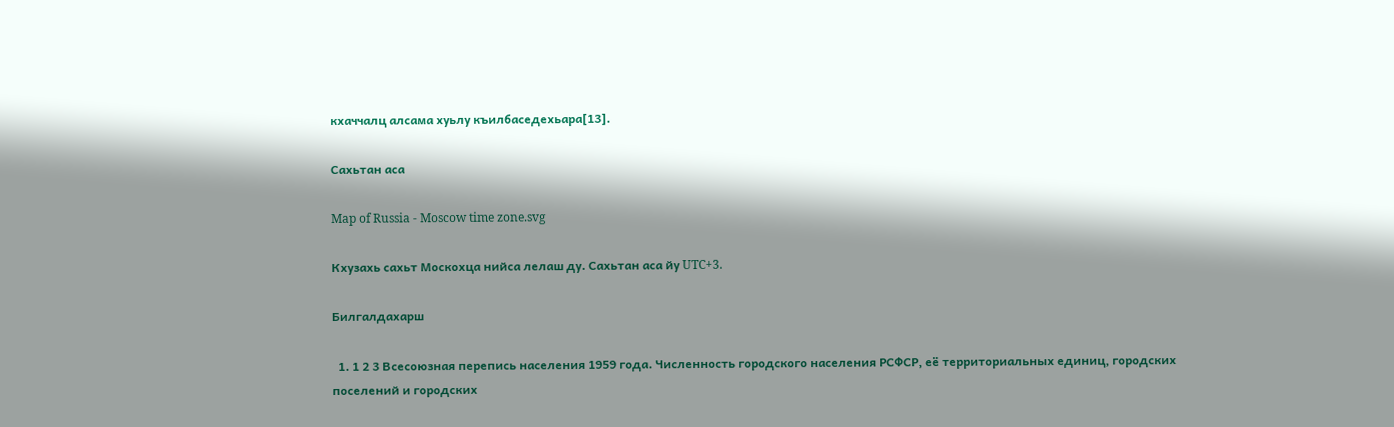кхаччалц алсама хуьлу къилбаседехьара[13].

Сахьтан аса

Map of Russia - Moscow time zone.svg

Кхузахь сахьт Москохца нийса лелаш ду. Сахьтан аса йу UTC+3.

Билгалдахарш

  1. 1 2 3 Всесоюзная перепись населения 1959 года. Численность городского населения РСФСР, её территориальных единиц, городских поселений и городских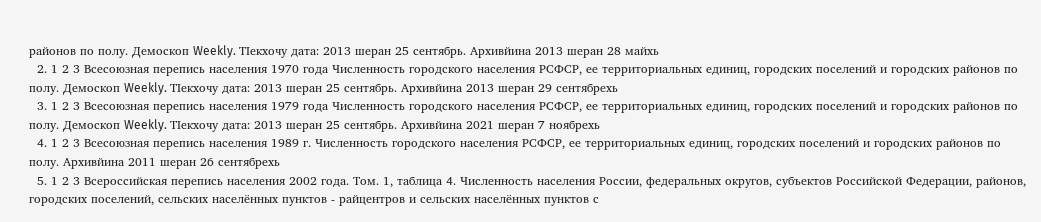районов по полу. Демоскоп Weekly. ТӀекхочу дата: 2013 шеран 25 сентябрь. Архивйина 2013 шеран 28 майхь
  2. 1 2 3 Всесоюзная перепись населения 1970 года Численность городского населения РСФСР, ее территориальных единиц, городских поселений и городских районов по полу. Демоскоп Weekly. ТӀекхочу дата: 2013 шеран 25 сентябрь. Архивйина 2013 шеран 29 сентябрехь
  3. 1 2 3 Всесоюзная перепись населения 1979 года Численность городского населения РСФСР, ее территориальных единиц, городских поселений и городских районов по полу. Демоскоп Weekly. ТӀекхочу дата: 2013 шеран 25 сентябрь. Архивйина 2021 шеран 7 ноябрехь
  4. 1 2 3 Всесоюзная перепись населения 1989 г. Численность городского населения РСФСР, ее территориальных единиц, городских поселений и городских районов по полу. Архивйина 2011 шеран 26 сентябрехь
  5. 1 2 3 Всероссийская перепись населения 2002 года. Том. 1, таблица 4. Численность населения России, федеральных округов, субъектов Российской Федерации, районов, городских поселений, сельских населённых пунктов - райцентров и сельских населённых пунктов с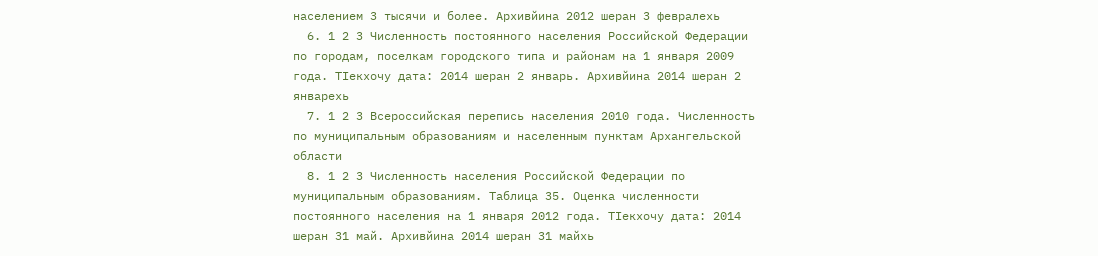населением 3 тысячи и более. Архивйина 2012 шеран 3 февралехь
  6. 1 2 3 Численность постоянного населения Российской Федерации по городам, поселкам городского типа и районам на 1 января 2009 года. ТӀекхочу дата: 2014 шеран 2 январь. Архивйина 2014 шеран 2 январехь
  7. 1 2 3 Всероссийская перепись населения 2010 года. Численность по муниципальным образованиям и населенным пунктам Архангельской области
  8. 1 2 3 Численность населения Российской Федерации по муниципальным образованиям. Таблица 35. Оценка численности постоянного населения на 1 января 2012 года. ТӀекхочу дата: 2014 шеран 31 май. Архивйина 2014 шеран 31 майхь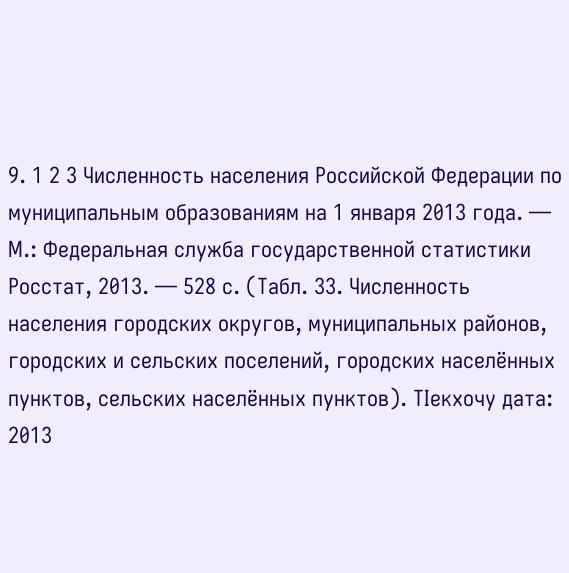9. 1 2 3 Численность населения Российской Федерации по муниципальным образованиям на 1 января 2013 года. — М.: Федеральная служба государственной статистики Росстат, 2013. — 528 с. (Табл. 33. Численность населения городских округов, муниципальных районов, городских и сельских поселений, городских населённых пунктов, сельских населённых пунктов). ТӀекхочу дата: 2013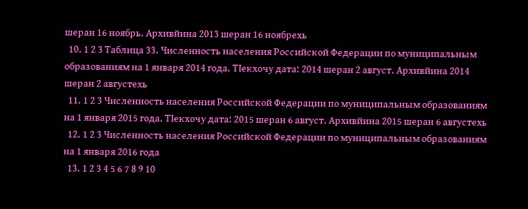шеран 16 ноябрь. Архивйина 2013 шеран 16 ноябрехь
  10. 1 2 3 Таблица 33. Численность населения Российской Федерации по муниципальным образованиям на 1 января 2014 года. ТӀекхочу дата: 2014 шеран 2 август. Архивйина 2014 шеран 2 августехь
  11. 1 2 3 Численность населения Российской Федерации по муниципальным образованиям на 1 января 2015 года. ТӀекхочу дата: 2015 шеран 6 август. Архивйина 2015 шеран 6 августехь
  12. 1 2 3 Численность населения Российской Федерации по муниципальным образованиям на 1 января 2016 года
  13. 1 2 3 4 5 6 7 8 9 10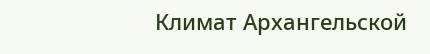Климат Архангельской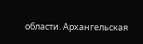области. Архангельская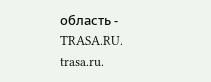область - TRASA.RU. trasa.ru.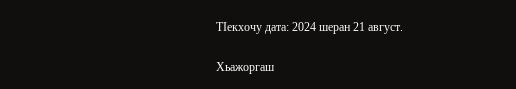ТӀекхочу дата: 2024 шеран 21 август.

Хьажоргаш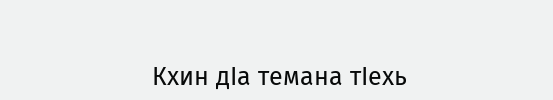Кхин дӀа темана тӀехь